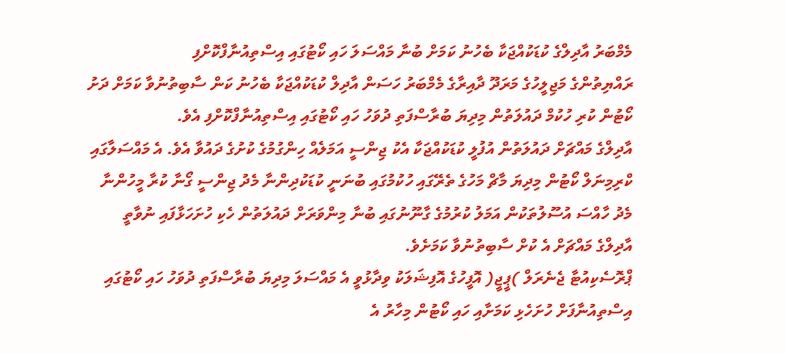މެމްބަރު އާދިލްގެ ކުޑަކުއްޖަކާ ބެހުނު ކަމަށް ބުނާ މައްސަލަ ހައި ކޯޓުގައި އިސްތިއުނާފްކޮށްފި
ރައްޔިތުންގެ މަޖިލީހުގެ މަރަދޫ ދާއިރާގެ މެމްބަރު ހަސަން އާދިލް ކުޑަކުއްޖަކާ ބެހުނު ކަން ސާބިތުނުވާ ކަމަށް ދަށު ކޯޓުން ކުރި ހުކުމް ދައުލަތުން މިދިޔަ ބުރާސްފަތި ދުވަހު ހައި ކޯޓުގައި އިސްތިއުނާފްކޮށްފި އެވެ.
އާދިލްގެ މައްޗަށް ދައުލަތުން އުފުލީ ކުޑަކުއްޖަކާ އެކު ޖިންސީ އަމަލެއް ހިންގުމުގެ ކުށުގެ ދައުވާ އެވެ. އެ މައްސަލާގައި ކްރިމިނަލް ކޯޓުން މިދިޔަ މާޗް މަހުގެ ތެރޭގައި ހުކުމުގައި ބުނަނީ ކުޑަކުދިންނާ މެދު ޖިންސީ ގޯނާ ކުރާ މީހުންނާ މެދު ހާއްސަ އުސޫލުތަކުން އަމަލު ކުރުމުގެ ގާނޫނުގައި ބުނާ މިންވަރަށް ދައުލަތުން ހެކި ހުށަހަޅާފައި ނުވާތީ އާދިލްގެ މައްޗަށް އެ ކުށް ސާބިތުނުވާ ކަމަށެވެ.
ޕްރޮސެކިއުޓާ ޖެނެރަލް )ޕީޖީ( އޮފީހުގެ އޮފިޝަލަކު ވިދާޅުވީ އެ މައްސަލަ މިދިޔަ ބުރާސްފަތި ދުވަހު ހައި ކޯޓުގައި އިސްތިއުނާފަށް ހުށަހެޅި ކަމަށާއި ހައި ކޯޓުން މިހާރު އެ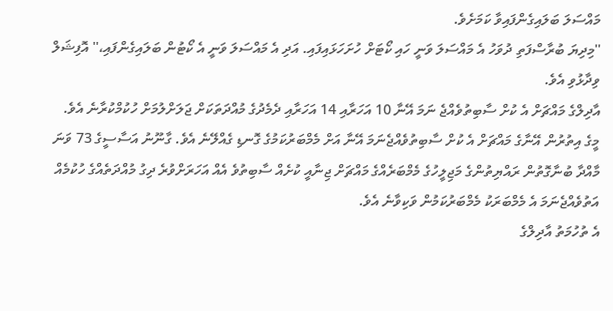މައްސަލަ ބަލައިގެންފައިވާ ކަމަށެވެ.
''މިދިޔަ ބުރާސްފަތި ދުވަހު އެ މައްސަލަ ވަނީ ހައި ކޯޓަށް ހުށަހަޅައިފައި. އަދި އެ މައްސަލަ ވަނީ އެ ކޯޓުން ބަލައިގެންފައި،'' އޮފިޝަލް ވިދާޅުވި އެވެ.
އާދިލްގެ މައްޗަށް އެ ކުށް ސާބިތުވެއްޖެ ނަމަ އޭނާ 10 އަހަރާއި 14 އަހަރާއި ދެމެދުގެ މުއްދަތަކަށް ޖަލަށްލުމަށް ހުކުމްކުރާނެ އެވެ.
މީގެ އިތުރުން އޭނާގެ މައްޗަށް އެ ކުށް ސާބިތުވެއްޖެނަމަ އޭނާ އަށް މެމްބަރުކަމުގެ ގޮނޑި ގެއްލޭނެ އެވެ. ގާނޫނު އަސާސީގެ 73 ވަނަ މާއްދާ ބުނާގޮތުން ރައްޔިތުންގެ މަޖިލީހުގެ މެމްބަރެއްގެ މައްޗަށް ޖިނާއީ ކުށެއް ސާބިތުވެ އެއް އަހަރަށްވުރެ ދިގު މުއްދަތެއްގެ ހުކުމެއް އަތުވެއްޖެނަމަ އެ މެމްބަރަކު މެމްބަރުކަމުން ވަކިވާނެ އެވެ.
އެ ތުހުމަތު އާދިލްގެ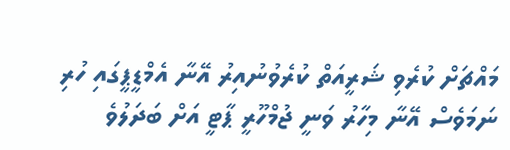މައްޗަށް ކުރެވި ޝަރީއަތް ކުރެވުނުއިރު އޭނާ އެމްޑީޕީގައި ހުރި ނަމަވެސް އޭނާ މިހާރު ވަނީ ޖުމްހޫރީ ޕާޓީ އަށް ބަދަލުވެ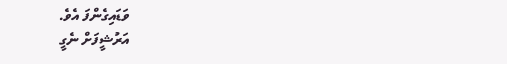ވަޑައިގެންފަ އެވެ.
އަރުޝީފަށް ނެގީ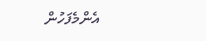އެންމެފަހުން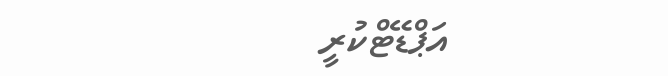އަޕްޑޭޓްކުރީ